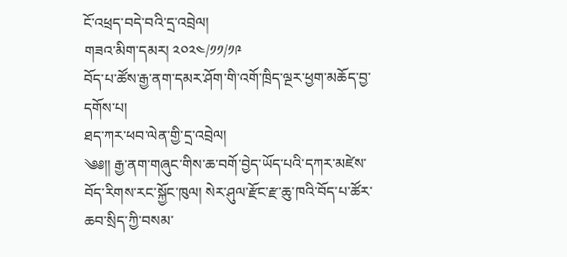ངོ་འཕྲད་བདེ་བའི་དྲ་འབྲེལ།
གཟའ་མིག་དམར། ༢༠༢༤/༡༡/༡༩
བོད་པ་ཚོས་རྒྱ་ནག་དམར་ཤོག་གི་འགོ་ཁྲིད་ལྔར་ཕྱག་མཆོད་བྱ་དགོས་པ།
ཐད་ཀར་ཕབ་ལེན་གྱི་དྲ་འབྲེལ།
༄༅།། རྒྱ་ནག་གཞུང་གིས་ཆ་བགོ་བྱེད་ཡོད་པའི་དཀར་མཛེས་བོད་རིགས་རང་སྐྱོང་ཁུལ། སེར་ཤུལ་རྫོང་རྫ་ཆུ་ཁའི་བོད་པ་ཚོར་ཆབ་སྲིད་ཀྱི་བསམ་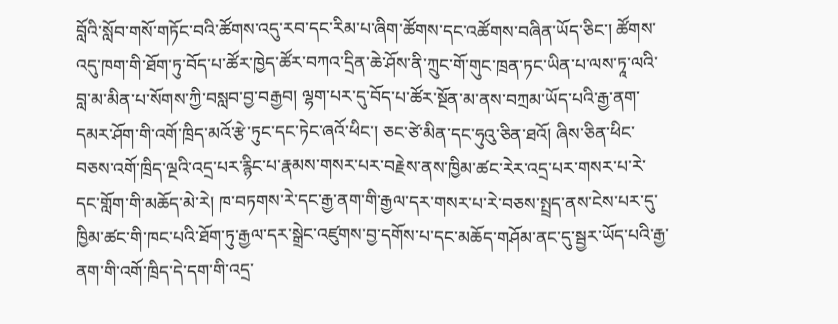བློའི་སློབ་གསོ་གཏོང་བའི་ཚོགས་འདུ་རབ་དང་རིམ་པ་ཞིག་ཚོགས་དང་འཚོགས་བཞིན་ཡོད་ཅིང་། ཚོགས་འདུ་ཁག་གི་ཐོག་ཏུ་བོད་པ་ཚོར་ཁྱེད་ཚོར་བཀའ་དྲིན་ཆེ་ཤོས་ནི་ཀྲུང་གོ་གུང་ཁྲན་ཏང་ཡིན་པ་ལས་ཏཱ་ལའི་བླ་མ་མིན་པ་སོགས་ཀྱི་བསླབ་བྱ་བརྒྱབ། ལྷག་པར་དུ་བོད་པ་ཚོར་སྔོན་མ་ནས་བཀྲམ་ཡོད་པའི་རྒྱ་ནག་དམར་ཤོག་གི་འགོ་ཁྲིད་མའོ་རྩེ་ཏུང་དང་ཏེང་ཞའོ་ཕིང་། ཅང་ཙེ་མིན་དང་ཧུའུ་ཅིན་ཐའོ། ཞིས་ཅིན་ཕིང་བཅས་འགོ་ཁྲིད་ལྔའི་འདྲ་པར་རྙིང་པ་རྣམས་གསར་པར་བརྗེས་ནས་ཁྱིམ་ཚང་རེར་འདྲ་པར་གསར་པ་རེ་དང་གློག་གི་མཆོད་མེ་རེ། ཁ་བཏགས་རེ་དང་རྒྱ་ནག་གི་རྒྱལ་དར་གསར་པ་རེ་བཅས་སྤྲད་ནས་ངེས་པར་དུ་ཁྱིམ་ཚང་གི་ཁང་པའི་ཐོག་ཏུ་རྒྱལ་དར་སྒྲེང་འཛུགས་བྱ་དགོས་པ་དང་མཆོད་གཤོམ་ནང་དུ་སྦྱར་ཡོད་པའི་རྒྱ་ནག་གི་འགོ་ཁྲིད་དེ་དག་གི་འདྲ་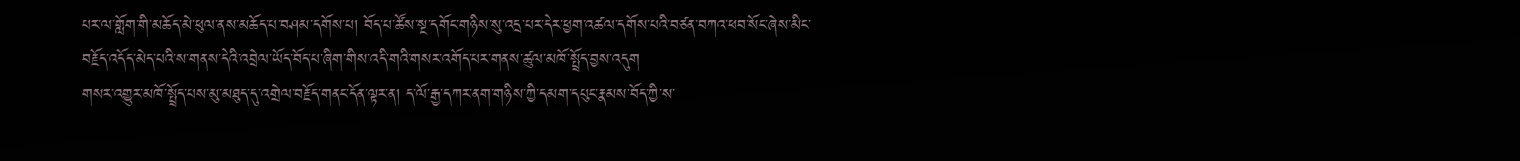པར་ལ་གློག་གི་མཆོད་མེ་ཕུལ་ནས་མཆོད་པ་བཤམ་དགོས་པ། བོད་པ་ཚོས་སྔ་དགོང་གཉིས་སུ་འདྲ་པར་དེར་ཕྱག་འཚལ་དགོས་པའི་བཙན་བཀའ་ཕབ་སོང་ཞེས་མིང་བརྗོད་འདོད་མེད་པའི་ས་གནས་དེའི་འབྲེལ་ཡོད་བོད་པ་ཞིག་གིས་འདི་གའི་གསར་འགོད་པར་གནས་ཚུལ་མཁོ་སྤྲོད་བྱས་འདུག
གསར་འགྱུར་མཁོ་སྤྲོད་པས་མུ་མཐུད་དུ་འགྲེལ་བརྗོད་གནང་དོན་ལྟར་ན། ད་ལོ་རྒྱ་དཀར་ནག་གཉིས་ཀྱི་དམག་དཔུང་རྣམས་བོད་ཀྱི་ས་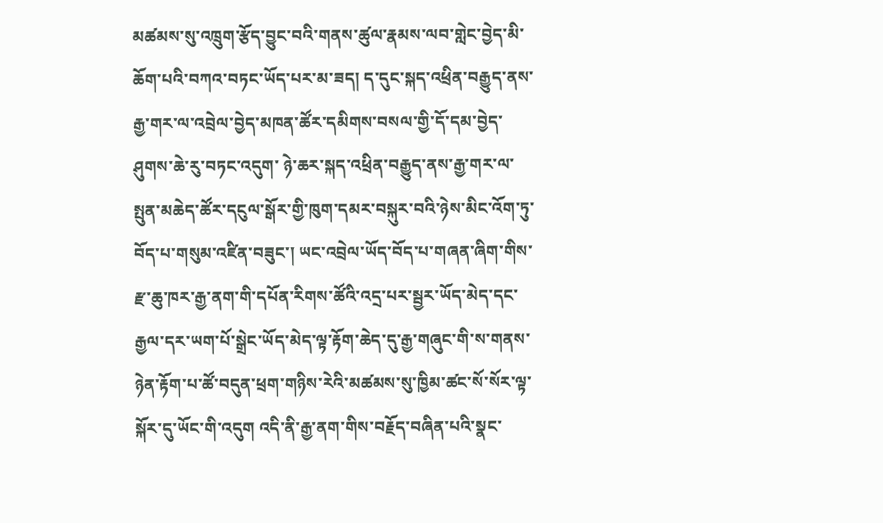མཚམས་སུ་འཁྲུག་རྩོད་བྱུང་བའི་གནས་ཚུལ་རྣམས་ལབ་གླེང་བྱེད་མི་ཆོག་པའི་བཀའ་བཏང་ཡོད་པར་མ་ཟད། ད་དུང་སྐད་འཕྲིན་བརྒྱུད་ནས་རྒྱ་གར་ལ་འབྲེལ་བྱེད་མཁན་ཚོར་དམིགས་བསལ་གྱི་དོ་དམ་བྱེད་ཤུགས་ཆེ་རུ་བཏང་འདུག་ ཉེ་ཆར་སྐད་འཕྲིན་བརྒྱུད་ནས་རྒྱ་གར་ལ་སྤུན་མཆེད་ཚོར་དངུལ་སྒོར་གྱི་ཁུག་དམར་བསྐུར་བའི་ཉེས་མིང་འོག་ཏུ་བོད་པ་གསུམ་འཛིན་བཟུང་། ཡང་འབྲེལ་ཡོད་བོད་པ་གཞན་ཞིག་གིས་རྫ་ཆུ་ཁར་རྒྱ་ནག་གི་དཔོན་རིགས་ཚོའི་འདྲ་པར་སྦྱར་ཡོད་མེད་དང་རྒྱལ་དར་ཡག་པོ་སྒྲེང་ཡོད་མེད་ལྟ་རྟོག་ཆེད་དུ་རྒྱ་གཞུང་གི་ས་གནས་ཉེན་རྟོག་པ་ཚོ་བདུན་ཕྲག་གཉིས་རེའི་མཚམས་སུ་ཁྱིམ་ཚང་སོ་སོར་ལྟ་སྐོར་དུ་ཡོང་གི་འདུག འདི་ནི་རྒྱ་ནག་གིས་བརྗོད་བཞིན་པའི་སྣང་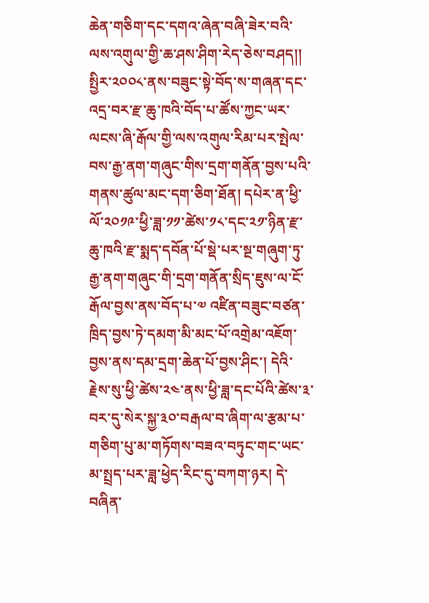ཆེན་གཅིག་དང་དགའ་ཞེན་བཞི་ཟེར་བའི་ལས་འགུལ་གྱི་ཆ་ཤས་ཤིག་རེད་ཅེས་བཤད།།
སྤྱིར་༢༠༠༨་ནས་བཟུང་སྟེ་བོད་ས་གཞན་དང་འདྲ་བར་རྫ་ཆུ་ཁའི་བོད་པ་ཚོས་ཀྱང་ཡར་ལངས་ཞི་རྒོལ་གྱི་ལས་འགུལ་རིམ་པར་སྤེལ་བས་རྒྱ་ནག་གཞུང་གིས་དྲག་གནོན་བྱས་པའི་གནས་ཚུལ་མང་དག་ཅིག་ཐོན། དཔེར་ན་ཕྱི་ལོ་༢༠༡༩་ཕྱི་ཟླ་༡༡་ཚེས་༡༨་དང་༢༡་ཉིན་རྫ་ཆུ་ཁའི་རྫ་སྨད་དབོན་པོ་སྡེ་པར་སྔ་གཞུག་ཏུ་རྒྱ་ནག་གཞུང་གི་དྲག་གནོན་སྲིད་ཇུས་ལ་ངོ་རྒོལ་བྱས་ནས་བོད་པ་༧ འཛིན་བཟུང་བཙན་ཁྲིད་བྱས་ཏེ་དམག་མི་མང་པོ་འགྲེམ་འཇོག་བྱས་ནས་དམ་དྲག་ཆེན་པོ་བྱས་ཤིང་། དེའི་རྗེས་སུ་ཕྱི་ཚེས་༢༤་ནས་ཕྱི་ཟླ་དང་པོའི་ཚེས་༣་བར་དུ་སེར་སྐྱ་༣༠་བརྒལ་བ་ཞིག་ལ་རྩམ་པ་གཅིག་པུ་མ་གཏོགས་བཟའ་བཏུང་གང་ཡང་མ་སྤྲད་པར་ཟླ་ཕྱེད་རིང་དུ་བཀག་ཉར། དེ་བཞིན་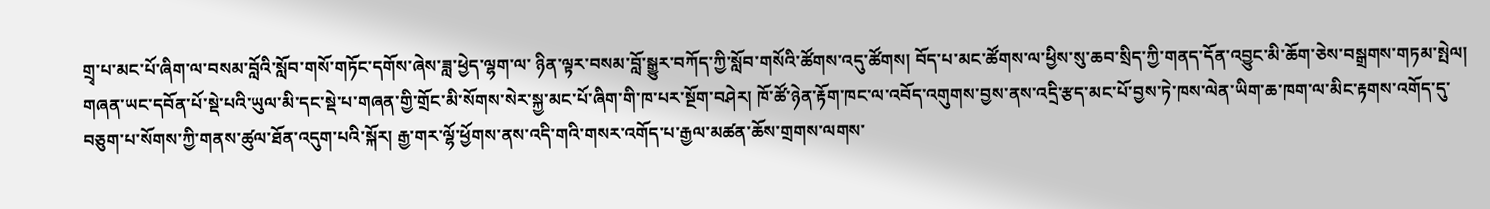གྲྭ་པ་མང་པོ་ཞིག་ལ་བསམ་བློའི་སློབ་གསོ་གཏོང་དགོས་ཞེས་ཟླ་ཕྱེད་ལྷག་ལ་ ཉིན་ལྟར་བསམ་བློ་སྒྱུར་བཀོད་ཀྱི་སློབ་གསོའི་ཚོགས་འདུ་ཚོགས། བོད་པ་མང་ཚོགས་ལ་ཕྱིས་སུ་ཆབ་སྲིད་ཀྱི་གནད་དོན་འབྱུང་མི་ཆོག་ཅེས་བསྒྲགས་གཏམ་སྤེལ། གཞན་ཡང་དབོན་པོ་སྡེ་པའི་ཡུལ་མི་དང་སྡེ་པ་གཞན་གྱི་གྲོང་མི་སོགས་སེར་སྐྱ་མང་པོ་ཞིག་གི་ཁ་པར་སྔོག་བཤེར། ཁོ་ཚོ་ཉེན་རྟོག་ཁང་ལ་འབོད་འགུགས་བྱས་ནས་འདྲི་རྩད་མང་པོ་བྱས་ཏེ་ཁས་ལེན་ཡིག་ཆ་ཁག་ལ་མིང་རྟགས་འགོད་དུ་བཅུག་པ་སོགས་ཀྱི་གནས་ཚུལ་ཐོན་འདུག་པའི་སྐོར། རྒྱ་གར་ལྷོ་ཕྱོགས་ནས་འདི་གའི་གསར་འགོད་པ་རྒྱལ་མཚན་ཆོས་གྲགས་ལགས་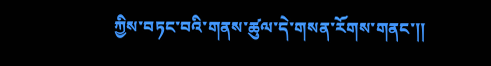ཀྱིས་བཏང་བའི་གནས་ཚུལ་དེ་གསན་རོགས་གནང་།།